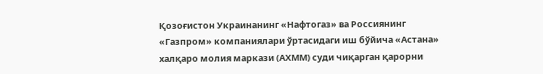Қозоғистон Украинанинг «Нафтогаз» ва Россиянинг «Газпром» компаниялари ўртасидаги иш бўйича «Астана» халқаро молия маркази (АХММ) суди чиқарган қарорни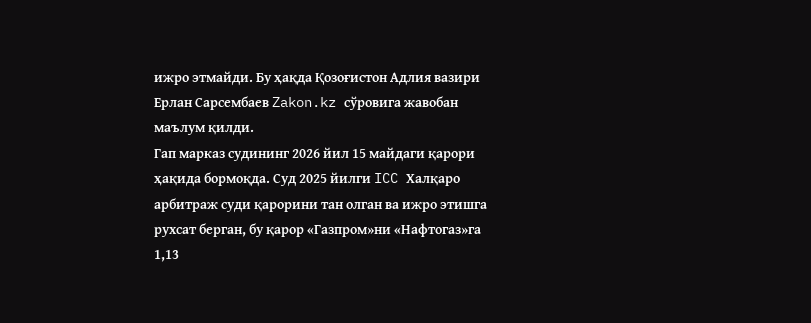ижро этмайди. Бу ҳақда Қозоғистон Адлия вазири Ерлан Сарсембаев Zakon.kz сўровига жавобан маълум қилди.
Гап марказ судининг 2026 йил 15 майдаги қарори ҳақида бормоқда. Суд 2025 йилги ICC Халқаро арбитраж суди қарорини тан олган ва ижро этишга рухсат берган, бу қарор «Газпром»ни «Нафтогаз»га 1,13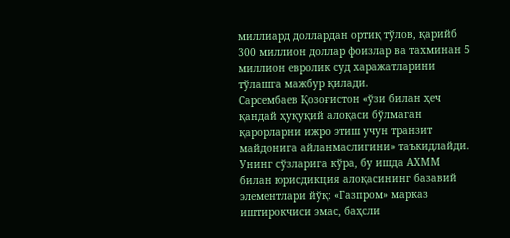миллиард доллардан ортиқ тўлов, қарийб 300 миллион доллар фоизлар ва тахминан 5 миллион евролик суд харажатларини тўлашга мажбур қилади.
Сарсембаев Қозоғистон «ўзи билан ҳеч қандай ҳуқуқий алоқаси бўлмаган қарорларни ижро этиш учун транзит майдонига айланмаслигини» таъкидлайди. Унинг сўзларига кўра, бу ишда АХММ билан юрисдикция алоқасининг базавий элементлари йўқ: «Газпром» марказ иштирокчиси эмас, баҳсли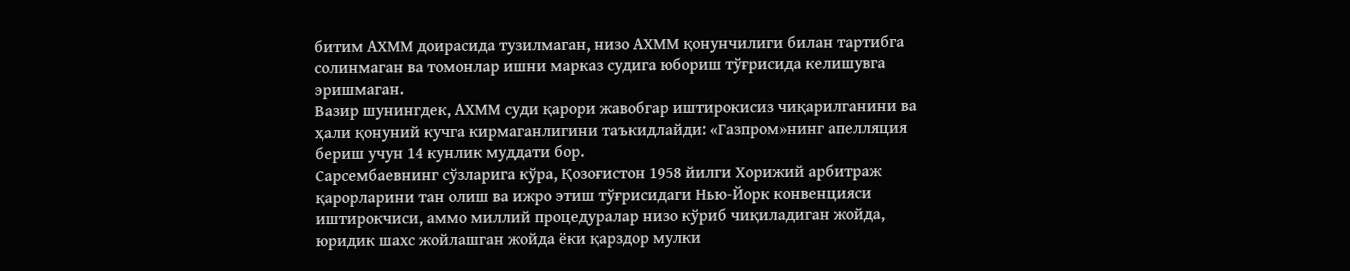битим АХММ доирасида тузилмаган, низо АХММ қонунчилиги билан тартибга солинмаган ва томонлар ишни марказ судига юбориш тўғрисида келишувга эришмаган.
Вазир шунингдек, АХММ суди қарори жавобгар иштирокисиз чиқарилганини ва ҳали қонуний кучга кирмаганлигини таъкидлайди: «Газпром»нинг апелляция бериш учун 14 кунлик муддати бор.
Сарсембаевнинг сўзларига кўра, Қозоғистон 1958 йилги Хорижий арбитраж қарорларини тан олиш ва ижро этиш тўғрисидаги Нью-Йорк конвенцияси иштирокчиси, аммо миллий процедуралар низо кўриб чиқиладиган жойда, юридик шахс жойлашган жойда ёки қарздор мулки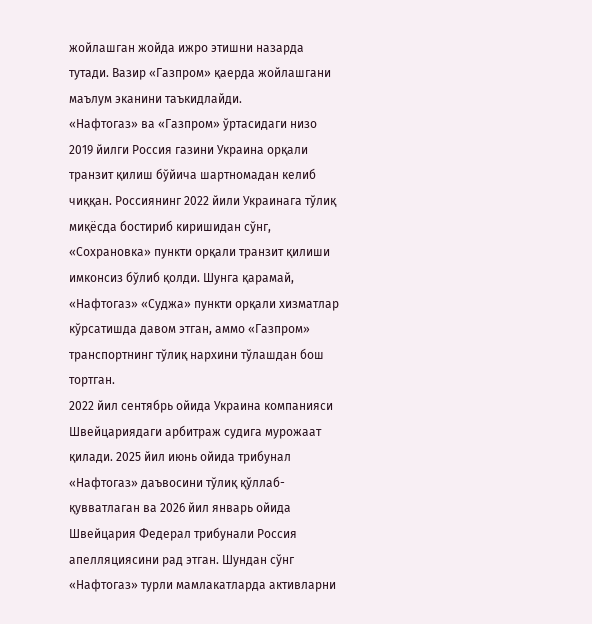жойлашган жойда ижро этишни назарда тутади. Вазир «Газпром» қаерда жойлашгани маълум эканини таъкидлайди.
«Нафтогаз» ва «Газпром» ўртасидаги низо 2019 йилги Россия газини Украина орқали транзит қилиш бўйича шартномадан келиб чиққан. Россиянинг 2022 йили Украинага тўлиқ миқёсда бостириб киришидан сўнг, «Сохрановка» пункти орқали транзит қилиши имконсиз бўлиб қолди. Шунга қарамай, «Нафтогаз» «Суджа» пункти орқали хизматлар кўрсатишда давом этган, аммо «Газпром» транспортнинг тўлиқ нархини тўлашдан бош тортган.
2022 йил сентябрь ойида Украина компанияси Швейцариядаги арбитраж судига мурожаат қилади. 2025 йил июнь ойида трибунал «Нафтогаз» даъвосини тўлиқ қўллаб-қувватлаган ва 2026 йил январь ойида Швейцария Федерал трибунали Россия апелляциясини рад этган. Шундан сўнг «Нафтогаз» турли мамлакатларда активларни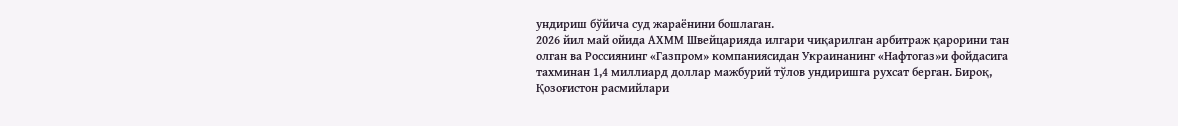ундириш бўйича суд жараёнини бошлаган.
2026 йил май ойида АХММ Швейцарияда илгари чиқарилган арбитраж қарорини тан олган ва Россиянинг «Газпром» компаниясидан Украинанинг «Нафтогаз»и фойдасига тахминан 1,4 миллиард доллар мажбурий тўлов ундиришга рухсат берган. Бироқ, Қозоғистон расмийлари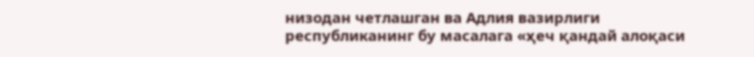низодан четлашган ва Адлия вазирлиги республиканинг бу масалага «ҳеч қандай алоқаси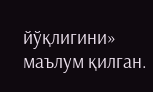йўқлигини» маълум қилган.